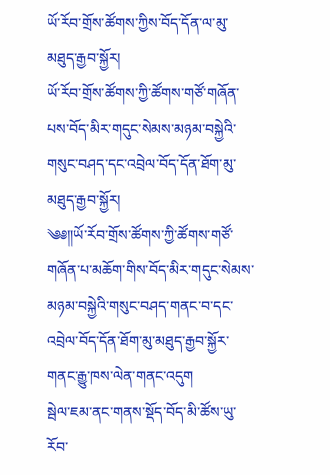ཡོ་རོབ་གྲོས་ཚོགས་ཀྱིས་བོད་དོན་ལ་མུ་མཐུད་རྒྱབ་སྐྱོར།
ཡོ་རོབ་གྲོས་ཚོགས་ཀྱི་ཚོགས་གཙོ་གཞོན་པས་བོད་མིར་གདུང་སེམས་མཉམ་བསྐྱེའི་གསུང་བཤད་དང་འབྲེལ་བོད་དོན་ཐོག་མུ་མཐུད་རྒྱབ་སྐྱོར།
༄༅༎ཡོ་རོབ་གྲོས་ཚོགས་ཀྱི་ཚོགས་གཙོ་གཞོན་པ་མཆོག་གིས་བོད་མིར་གདུང་སེམས་མཉམ་བསྐྱེའི་གསུང་བཤད་གནང་བ་དང་འབྲེལ་བོད་དོན་ཐོག་མུ་མཐུད་རྒྱབ་སྐྱོར་གནང་རྒྱུ་ཁས་ལེན་གནང་འདུག
སྦེལ་ཇམ་ནང་གནས་སྡོད་བོད་མི་ཚོས་ཡུ་རོབ་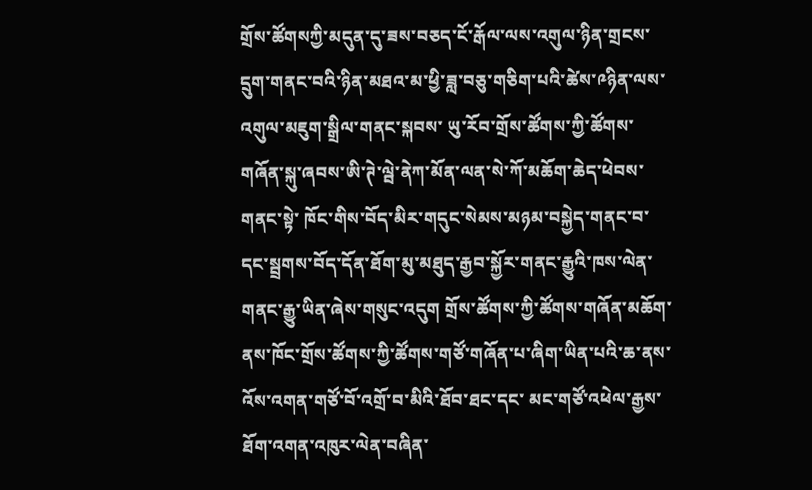གྲོས་ཚོགསཀྱི་མདུན་དུ་ཟས་བཅད་ངོ་རྒོལ་ལས་འགུལ་ཉིན་གྲངས་དྲུག་གནང་བའི་ཉིན་མཐའ་མ་ཕྱི་ཟླ་བཅུ་གཅིག་པའི་ཚེས་༩ཉིན་ལས་འགུལ་མཇུག་སྒྲིལ་གནང་སྐབས་ ཡུ་རོབ་གྲོས་ཚོགས་ཀྱི་ཚོགས་གཞོན་སྐུ་ཞབས་ཨི་ཊེ་ལྦེ་ནེཀ་མོན་ལན་སེ་ཀོ་མཆོག་ཆེད་ཕེབས་གནང་སྟེ་ ཁོང་གིས་བོད་མིར་གདུང་སེམས་མཉམ་བསྐྱེད་གནང་བ་དང་སྦྲགས་བོད་དོན་ཐོག་མུ་མཐུད་རྒྱབ་སྐྱོར་གནང་རྒྱུའི་ཁས་ལེན་གནང་རྒྱུ་ཡིན་ཞེས་གསུང་འདུག གྲོས་ཚོགས་ཀྱི་ཚོགས་གཞོན་མཆོག་ནས་ཁོང་གྲོས་ཚོགས་ཀྱི་ཚོགས་གཙོ་གཞོན་པ་ཞིག་ཡིན་པའི་ཆ་ནས་ འོས་འགན་གཙོ་བོ་འགྲོ་བ་མིའི་ཐོབ་ཐང་དང་ མང་གཙོ་འཕེལ་རྒྱས་ཐོག་འགན་འཁུར་ལེན་བཞིན་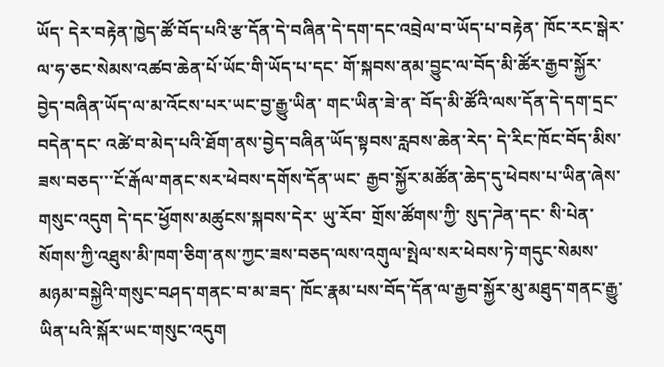ཡོད་ དེར་བརྟེན་ཁྱེད་ཚོ་བོད་པའི་རྩ་དོན་དེ་བཞིན་དེ་དག་དང་འབྲེལ་བ་ཡོད་པ་བརྟེན་ ཁོང་རང་སྒེར་ལ་ཧ་ཅང་སེམས་འཚབ་ཆེན་པོ་ཡོང་གི་ཡོད་པ་དང་ གོ་སྐབས་ནམ་བྱུང་ལ་བོད་མི་ཚོར་རྒྱབ་སྐྱོར་བྱེད་བཞིན་ཡོད་ལ་མ་འོངས་པར་ཡང་བྱ་རྒྱུ་ཡིན་ གང་ཡིན་ཟེ་ན་ བོད་མི་ཚོའི་ལས་དོན་དེ་དག་དྲང་བདེན་དང་ འཚེ་བ་མེད་པའི་ཐོག་ནས་བྱེད་བཞིན་ཡོད་སྟབས་རླབས་ཆེན་རེད་ དེ་རིང་ཁོང་བོད་མིས་ཟས་བཅད་་་ངོ་རྒོལ་གནང་སར་ཕེབས་དགོས་དོན་ཡང་ རྒྱབ་སྐྱོར་མཚོན་ཆེད་དུ་ཕེབས་པ་ཡིན་ཞེས་གསུང་འདུག དེ་དང་ཕྱོགས་མཚུངས་སྐབས་དེར་ ཡུ་རོབ་ གྲོས་ཚོགས་ཀྱི་ སུད་ཌེན་དང་ སི་པེན་སོགས་ཀྱི་འཐུས་མི་ཁག་ཅིག་ནས་ཀྱང་ཟས་བཅད་ལས་འགུལ་སྤེལ་སར་ཕེབས་ཏེ་གདུང་སེམས་མཉམ་བསྐྱེའི་གསུང་བཤད་གནང་བ་མ་ཟད་ ཁོང་རྣམ་པས་བོད་དོན་ལ་རྒྱབ་སྐྱོར་མུ་མཐུད་གནང་རྒྱུ་ཡིན་པའི་སྐོར་ཡང་གསུང་འདུག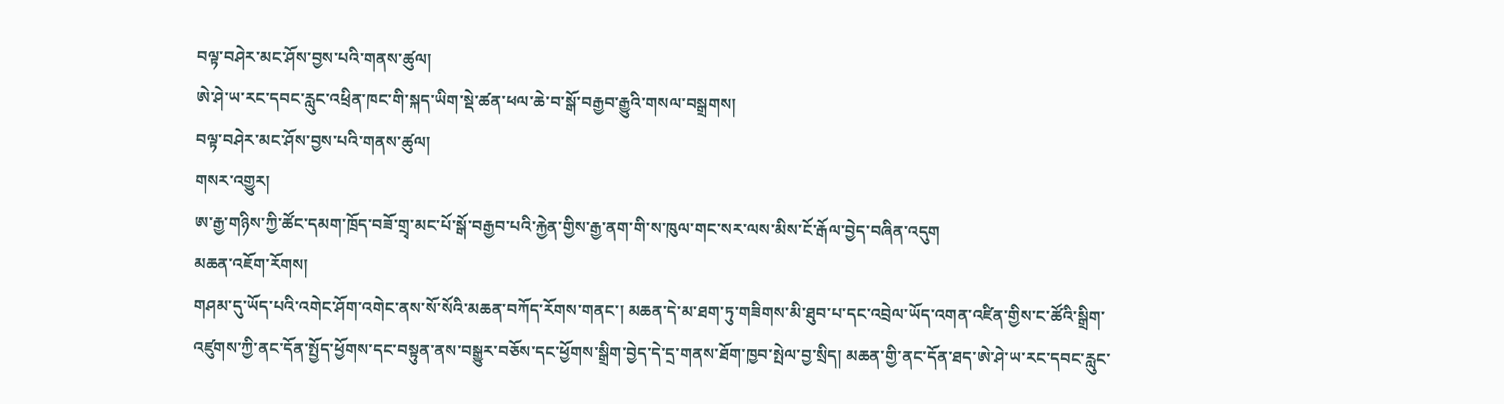བལྟ་བཤེར་མང་ཤོས་བྱས་པའི་གནས་ཚུལ།
ཨེ་ཤེ་ཡ་རང་དབང་རླུང་འཕྲིན་ཁང་གི་སྐད་ཡིག་སྡེ་ཚན་ཕལ་ཆེ་བ་སྒོ་བརྒྱབ་རྒྱུའི་གསལ་བསྒྲགས།
བལྟ་བཤེར་མང་ཤོས་བྱས་པའི་གནས་ཚུལ།
གསར་འགྱུར།
ཨ་རྒྱ་གཉིས་ཀྱི་ཚོང་དམག་ཁྲོད་བཟོ་གྲྭ་མང་པོ་སྒོ་བརྒྱབ་པའི་རྐྱེན་གྱིས་རྒྱ་ནག་གི་ས་ཁུལ་གང་སར་ལས་མིས་ངོ་རྒོལ་བྱེད་བཞིན་འདུག
མཆན་འཇོག་རོགས།
གཤམ་དུ་ཡོད་པའི་འགེང་ཤོག་འགེང་ནས་སོ་སོའི་མཆན་བཀོད་རོགས་གནང་། མཆན་དེ་མ་ཐག་ཏུ་གཟིགས་མི་ཐུབ་པ་དང་འབྲེལ་ཡོད་འགན་འཛིན་གྱིས་ང་ཚོའི་སྒྲིག་འཛུགས་ཀྱི་ནང་དོན་སྤྱོད་ཕྱོགས་དང་བསྟུན་ནས་བསྒྱུར་བཅོས་དང་ཕྱོགས་སྒྲིག་བྱེད་དེ་དྲ་གནས་ཐོག་ཁྱབ་སྤེལ་བྱ་སྲིད། མཆན་གྱི་ནང་དོན་ཐད་ཨེ་ཤེ་ཡ་རང་དབང་རླུང་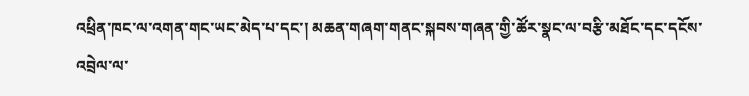འཕྲིན་ཁང་ལ་འགན་གང་ཡང་མེད་པ་དང་། མཆན་གཞག་གནང་སྐབས་གཞན་གྱི་ཚོར་སྣང་ལ་བརྩི་མཐོང་དང་དངོས་འབྲེལ་ལ་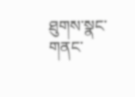ཐུགས་སྣང་གནང་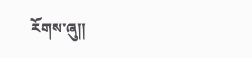རོགས་ཞུ༎